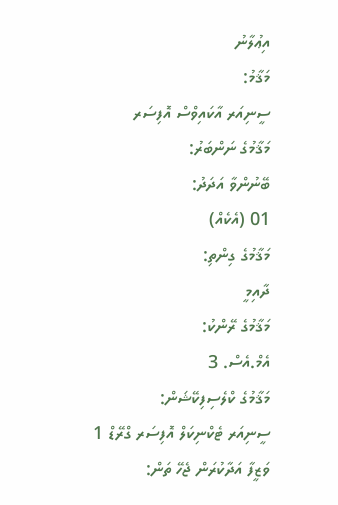އިޢުލާނު
މަޤާމު:
ސީނިއަރ އާކައިވްސް އޮފިސަރ
މަޤާމުގެ ނަންބަރު:
ބޭނުންވާ އަދަދު:
01 (އެކެއް)
މަޤާމުގެ ގިންތި:
ދާއިމީ
މަޤާމުގެ ރޭންކު:
އެމް.އެސް. 3
މަޤާމުގެ ކްލެސިފިކޭޝަން:
ސީނިއަރ ޓެކްނިކަލް އޮފިސަރ ގްރޭޑް 1
ވަޒީފާ އަދާކުރަން ޖެހޭ ތަން: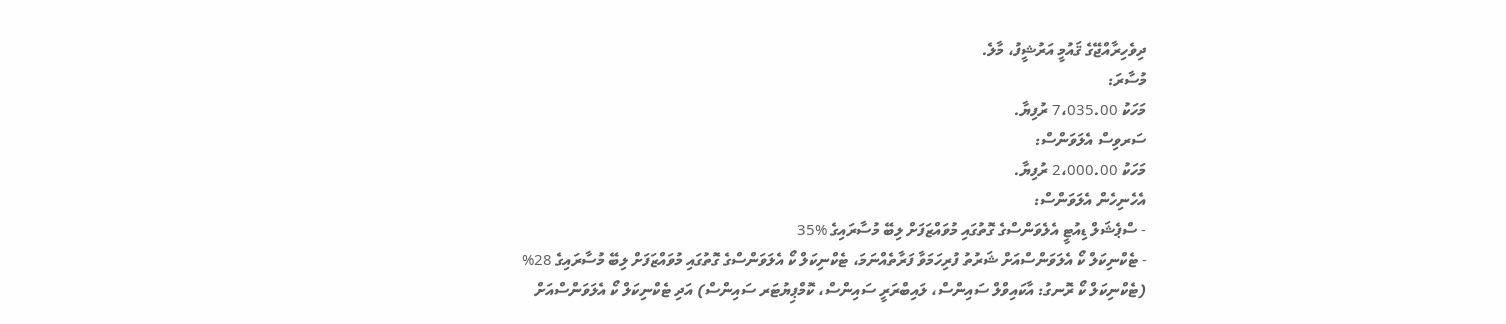ދިވެހިރާއްޖޭގެ ޤައުމީ އަރުޝީފު، މާލެ.
މުސާރަ:
މަހަކު 7،035.00 ރުފިޔާ.
ސަރވިސް އެލަވަންސް:
މަހަކު 2،000.00 ރުފިޔާ.
އެހެނިހެން އެލަވަންސް:
- ސްޕެޝަލް ޑިއުޓީ އެލެވަންސްގެ ގޮތުގައި މުވައްޒަފަށް ލިބޭ މުސާރައިގެ %35
- ޓެކްނިކަލް ކޯ އެލަވަންސްއަށް ޝަރުތު ފުރިހަމަވާ ފަރާތެއްނަމަ، ޓެކްނިކަލް ކޯ އެލަވަންސްގެ ގޮތުގައި މުވައްޒަފަށް ލިބޭ މުސާރައިގެ 28% (ޓެކްނިކަލް ކޯ ރޮނގު: އާކައިވްލް ސައިންސް، ލައިބްރަރީ ސައިންސް، ކޮމްޕިޔުޓަރ ސައިންސް) އަދި ޓެކްނިކަލް ކޯ އެލަވަންސްއަށް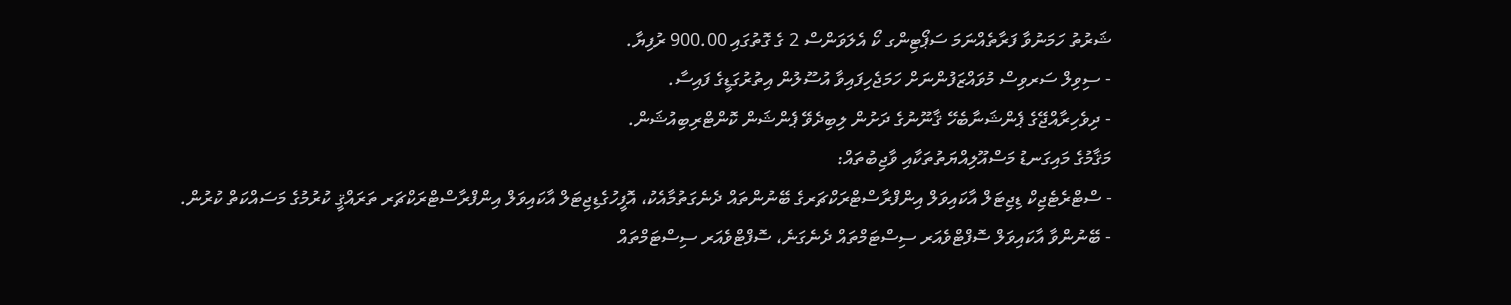ޝަރުތު ހަމަނުވާ ފަރާތެއްނަމަ ސަޕޯޓިންގ ކޯ އެލަވަންސް 2 ގެ ގޮތުގައި 900.00 ރުފިޔާ.
- ސިވިލް ސަރވިސް މުވައްޒަފުންނަށް ހަމަޖެހިފައިވާ އުސޫލުން އިތުރުގަޑީގެ ފައިސާ.
- ދިވެހިރާއްޖޭގެ ޕެންޝަނާބެހޭ ޤާނޫނުގެ ދަށުން ލިބިދެވޭ ޕެންޝަން ކޮންޓްރިބިއުޝަން.
މަޤާމުގެ މައިގަނޑު މަސްއޫލިއްޔަތުތަކާއި ވާޖިބުތައް:
- ސްޓްރެޓެޖިކް ޑިޖިޓަލް އާކައިވަލް އިންފްރާސްޓްރަކްޗަރގެ ބޭނުންތައް ދެނެގަތުމާއެކު، އޮފީހުގެޑިޖިޓަލް އާކައިވަލް އިންފްރާސްޓްރަކްޗަރ ތަރައްޤީ ކުރުމުގެ މަސައްކަތް ކުރުން.
- ބޭނުންވާ އާކައިވަލް ސޮފްޓްވެއަރ ސިސްޓަމްތައް ދެނެގަނެ، ސޮފްޓްވެއަރ ސިސްޓަމްތައް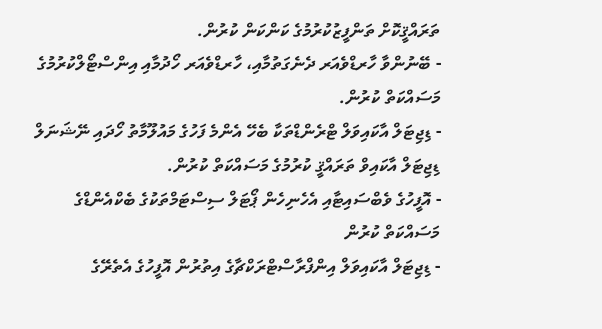ތަރައްޤީކޮށް ތަންފީޒުކުރުމުގެ ކަންކަން ކުރުން.
- ބޭނުންވާ ހާރޑްވެއަރ ދެނެގަތުމާއި، ހާރޑްވެއަރ ހޯދުމާއި އިންސްޓޯލްކުރުމުގެ މަސައްކަތް ކުރުން.
- ޑިޖިޓަލް އާކައިވަލް ޓްރެންޑްތަކާ ބެހޭ އެންމެ ފަހުގެ މައުލޫމާތު ހޯދައި ނޭޝަނަލް ޑިޖިޓަލް އާކައިވް ތަރައްޤީ ކުރުމުގެ މަސައްކަތް ކުރުން.
- އޮފީހުގެ ވެބްސައިޓާއި އެހެނިހެން ޕޯޓަލް ސިސްޓަމްތަކުގެ ބެކްއެންޑްގެ މަސައްކަތް ކުރުން
- ޑިޖިޓަލް އާކައިވަލް އިންފްރާސްޓްރަކްޗާގެ އިތުރުން އޮފީހުގެ އެތެރޭގެ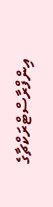އިންފްރާސްޓްރަކްޗާގެ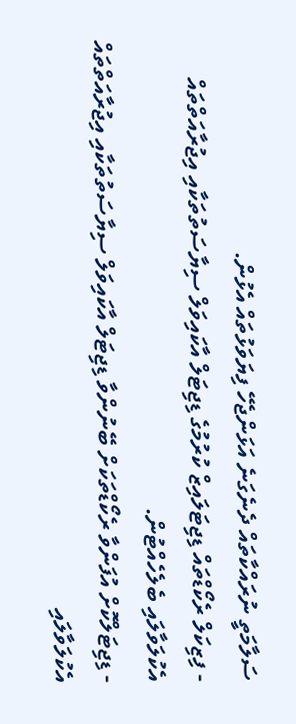ސަލާމަތީ ނުރައްކާތައް ދެނެގަނެ އަޅަންޖެހޭ ފިޔަވަޅުތައް އެޅުން.
- ފިޒިކަލް ރެކޯޑްތައް ޑިޖިޓަލައިޒް ކުރުމުގެ ޑިޖިޓަލް އާކައިވަލް ސިޔާސަތުތަކާއި އިޖުރާއަތްތައް އެކުލަވާލައި ބެލެހެއްޓުން.
- ޑިޖިޓަލްކޮށް އުފަންވާ ރެކޯޑްތަކަށް ބޭނުންވާ ޑިޖިޓަލް އާކައިވަލް ސިޔާސަތުތަކާއި އިޖުރާއަތްތައް އެކުލަވާލައި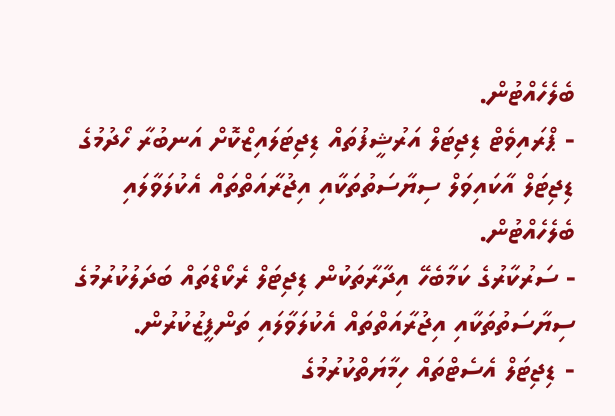ބެލެހެއްޓުން.
- ޕްރައިވެޓް ޑިޖިޓަލް އަރުޝީފުތައް ޑިޖިޓަލައިޒްކޮށް އަނބުރާ ހޯދުމުގެ ޑިޖިޓަލް އާކައިވަލް ސިޔާސަތުތަކާއި އިޖުރާއަތްތައް އެކުލަވާލައި ބެލެހެއްޓުން.
- ސަރުކާރުގެ ކަމާބެހޭ އިދާރާތަކުން ޑިޖިޓަލް ރެކޯޑްތައް ބަދަލުކުރުމުގެ ސިޔާސަތުތަކާއި އިޖުރާއަތްތައް އެކުލަވާލައި ތަންފީޒުކުރުން.
- ޑިޖިޓަލް އެސެޓްތައް ހިމާޔަތްކުރުމުގެ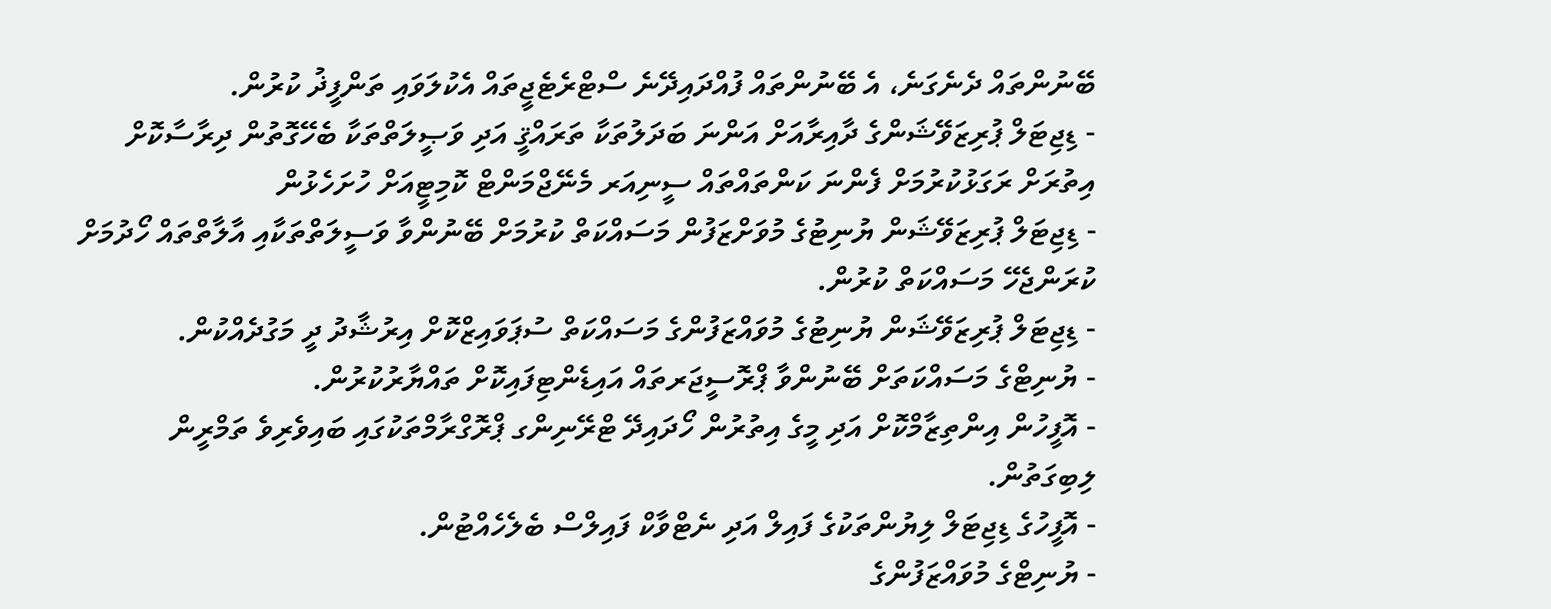ބޭނުންތައް ދެނެގަނެ، އެ ބޭނުންތައް ފުއްދައިދޭނެ ސްޓްރެޓެޖީތައް އެކުލަވައި ތަންފީޛު ކުރުން.
- ޑިޖިޓަލް ޕުރިޒަވޭޝަންގެ ދާއިރާއަށް އަންނަ ބަދަލުތަކާ ތަރައްޤީ އަދި ވަޞީލަތްތަކާ ބެހޭގޮތުން ދިރާސާކޮށް އިތުރަށް ރަގަޅުކުރުމަށް ފެންނަ ކަންތައްތައް ސީނިއަރ މެނޭޖްމަންޓް ކޮމިޓީއަށް ހުށަހެޅުން
- ޑިޖިޓަލް ޕުރިޒަވޭޝަން ޔުނިޓުގެ މުވަށްޒަފުން މަސައްކަތް ކުރުމަށް ބޭނުންވާ ވަސީލަތްތަކާއި އާލާތްތައް ހޯދުމަށް ކުރަންޖެހޭ މަސައްކަތް ކުރުން.
- ޑިޖިޓަލް ޕުރިޒަވޭޝަން ޔުނިޓުގެ މުވައްޒަފުންގެ މަސައްކަތް ސުޕަވައިޒްކޮށް އިރުޝާދު ދީ މަގުދެއްކުން.
- ޔުނިޓްގެ މަސައްކަތަށް ބޭނުންވާ ޕްރޮސީޖަރތައް އައިޑެންޓިފައިކޮށް ތައްޔާރުކުރުން.
- އޮފީހުން އިންތިޒާމްކޮށް އަދި މީގެ އިތުރުން ހޯދައިދޭ ޓްރޭނިންގ ޕްރޮގްރާމްތަކުގައި ބައިވެރިވެ ތަމްރީން ލިބިގަތުން.
- އޮފީހުގެ ޑިޖިޓަލް ލިޔުންތަކުގެ ފައިލް އަދި ނެޓްވާކް ފައިލްސް ބެލެހެއްޓުން.
- ޔުނިޓްގެ މުވައްޒަފުންގެ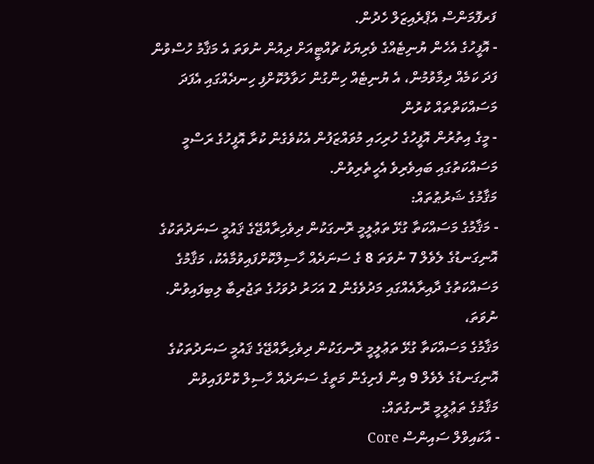ފަރފޮމަންސް އެޕްރެއިޒަލް ހެދުން.
- އޮފީހުގެ އެހެން ޔުނިޓެއްގެ ވެރިޔަކު ޗުއްޓީއަށް ދިއުން ނުވަތަ އެ މަޤާމު ހުސްވުން ފަދަ ކަމެއް ދިމާވުމުން، އެ ޔުނިޓެއް ހިންގުން ހަވާލުކޮށްފި ހިނދެއްގައި އެފަދަ މަސައްކަތްތައް ކުރުން
- މީގެ އިތުރުން އޮފީހުގެ ހުރިހައި މުވައްޒަފުން އެކުވެގެން ކުރާ އޮފީހުގެ ރަސްމީ މަސައްކަތުގައި ބައިވެރިވެ އެހީތެރިވުން.
މަޤާމުގެ ޝަރުޠުތައް:
- މަޤާމުގެ މަސައްކަތާ ގުޅޭ ތަޢުލީމީ ރޮނގަކުން ދިވެހިރާއްޖޭގެ ޤައުމީ ސަނަދުތަކުގެ އޮނިގަނޑުގެ ލެވެލް 7 ނުވަތަ 8 ގެ ސަނަދެއް ހާސިލްކޮށްފައިވުމާއެކު، މަޤާމުގެ މަސައްކަތުގެ ދާއިރާއެއްގައި މަދުވެގެން 2 އަހަރު ދުވަހުގެ ތަޖުރިބާ ލިބިފައިވުން.
ނުވަތަ،
މަޤާމުގެ މަސައްކަތާ ގުޅޭ ތަޢުލީމީ ރޮނގަކުން ދިވެހިރާއްޖޭގެ ޤައުމީ ސަނަދުތަކުގެ އޮނިގަނޑުގެ ލެވެލް 9 އިން ފެށިގެން މަތީގެ ސަނަދެއް ހާސިލް ކޮށްފައިވުން
މަޤާމުގެ ތަޢުލީމީ ރޮނގުތައް:
- އާކައިވްލް ސައިންސް Core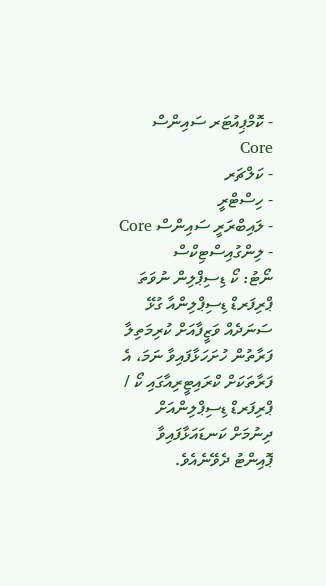- ކޮމްޕިއުޓަރ ސައިންސް Core
- ކަލްޗަރ
- ހިސްޓްރީ
- ލައިބްރަރީ ސައިންސް Core
- ލިންގުއިސްޓިކްސް
ނޯޓު: ކޯ ޑިސިޕްލިން ނުވަތަ ޕްރިފަރޑް ޑިސިޕްލިންއާ ގުޅޭ ސަނަދެއް ވަޒީފާއަށް ކުރިމަތިލާ ފަރާތުން ހުށަހަޅާފައިވާ ނަމަ، އެ ފަރާތަކަށް ކްރައިޓީރިއާގައި ކޯ / ޕްރިފަރޑް ޑިސިޕްލިންއަށް ދިނުމަށް ކަނޑައަޅާފައިވާ ޕޮއިންޓު ދެވޭނެއެވެ.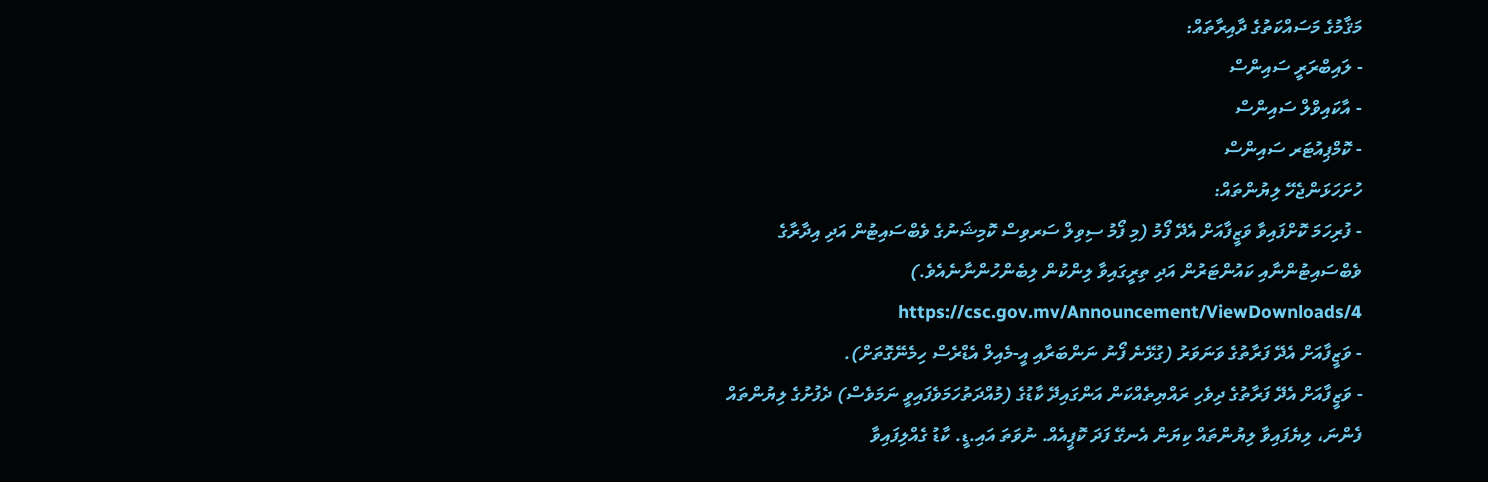މަޤާމުގެ މަސައްކަތުގެ ދާއިރާތައް:
- ލައިބްރަރީ ސައިންސް
- އާކައިވްލް ސައިންސް
- ކޮމްޕިއުޓަރ ސައިންސް
ހުށަހަޅަންޖެހޭ ލިޔުންތައް:
- ފުރިހަމަ ކޮށްފައިވާ ވަޒީފާއަށް އެދޭ ފޯމު (މި ފޯމު ސިވިލް ސަރވިސް ކޮމިޝަނުގެ ވެބްސައިޓުން އަދި އިދާރާގެ ވެބްސައިޓުންނާއި ކައުންޓަރުން އަދި ތިރީގައިވާ ލިންކުން ލިބެންހުންނާނެއެވެ.) https://csc.gov.mv/Announcement/ViewDownloads/4
- ވަޒީފާއަށް އެދޭ ފަރާތުގެ ވަނަވަރު (ގުޅޭނެ ފޯނު ނަންބަރާއި އީ-މެއިލް އެޑްރެސް ހިމެނޭގޮތަށް).
- ވަޒީފާއަށް އެދޭ ފަރާތުގެ ދިވެހި ރައްޔިތެއްކަން އަންގައިދޭ ކާޑުގެ (މުއްދަތުހަމަވެފައިވީ ނަމަވެސް) ދެފުށުގެ ލިޔުންތައް ފެންނަ، ލިޔެފައިވާ ލިޔުންތައް ކިޔަން އެނގޭ ފަދަ ކޮޕީއެއް. ނުވަތަ އައި.ޑީ. ކާޑު ގެއްލިފައިވާ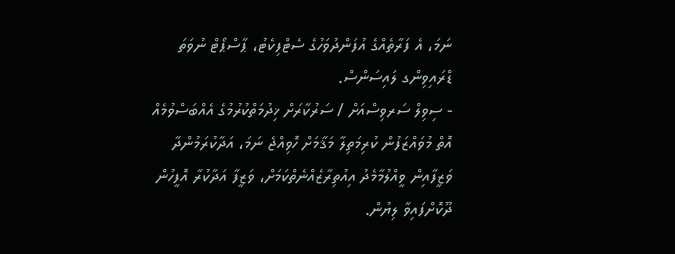ނަމަ، އެ ފަރާތެއްގެ އުފަންދުވަހުގެ ސެޓްފިކެޓު، ޕާސްޕޯޓް ނުވަތަ ޑްރައިވިންގ ލައިސަންސް.
- ސިވިލް ސަރވިސްއަށް / ސަރުކާރަށް ޚިދުމަތްކުރުމުގެ އެއްބަސްވުމެއް އޮތް މުވައްޒަފުން ކުރިމަތިލާ މަޤާމަށް ހޮވިއްޖެ ނަމަ، އަދާކުރަމުންދާ ވަޒީފާއިން ވީއްލުމާމެދު އިއުތިރާޒެއްނެތްކަމަށް، ވަޒީފާ އަދާކުރާ އޮފީހުން ދޫކޮށްފައިވާ ލިޔުން.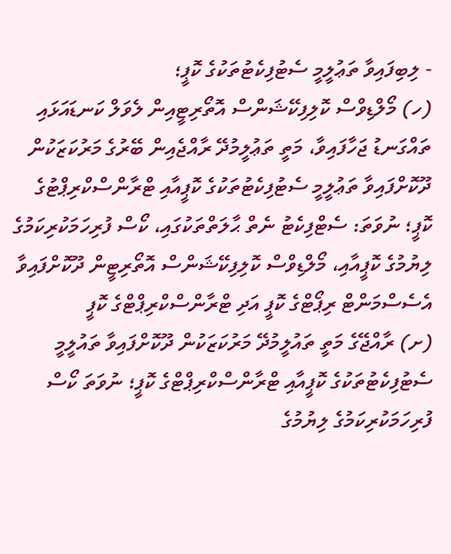- ލިބިފައިވާ ތަޢުލީމީ ސެޓުފިކެޓުތަކުގެ ކޮޕީ؛
(ހ) މޯލްޑިވްސް ކޮލިފިކޭޝަންސް އޮތޯރިޓީއިން ލެވަލް ކަނޑައަޅައި ތައްގަނޑު ޖަހާފައިވާ، މަތީ ތަޢުލީމުދޭ ރާއްޖެއިން ބޭރުގެ މަރުކަޒަކުން ދޫކޮށްފައިވާ ތަޢުލީމީ ސެޓުފިކެޓުތަކުގެ ކޮޕީއާއި ޓްރާންސްކްރިޕްޓުގެ ކޮޕީ؛ ނުވަތަ: ސެޓްފިކެޓު ނެތް ޙާލަތްތަކުގައި، ކޯސް ފުރިހަމަކުރިކަމުގެ ލިޔުމުގެ ކޮޕީއާއި، މޯލްޑިވްސް ކޮލިފިކޭޝަންސް އޮތޯރިޓީން ދޫކޮށްފައިވާ އެސެސްމަންޓް ރިޕޯޓްގެ ކޮޕީ އަދި ޓްރާންސްކްރިޕްޓްގެ ކޮޕީ
(ށ) ރާއްޖޭގެ މަތީ ތައުލީމުދޭ މަރުކަޒަކުން ދޫކޮށްފައިވާ ތައުލީމީ ސެޓުފިކެޓުތަކުގެ ކޮޕީއާއި ޓްރާންސްކްރިޕްޓްގެ ކޮޕީ؛ ނުވަތަ ކޯސް ފުރިހަމަކުރިކަމުގެ ލިޔުމުގެ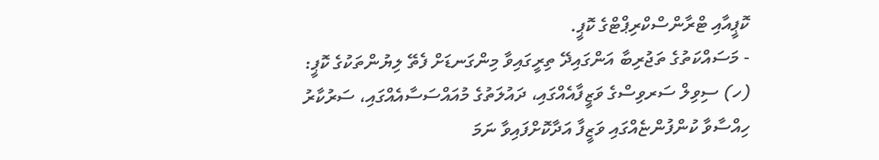ކޮޕީއާއި ޓްރާންސްކްރިޕްޓްގެ ކޮޕީ.
- މަސައްކަތުގެ ތަޖުރިބާ އަންގައިދޭ ތިރީގައިވާ މިންގަނޑަށް ފެތޭ ލިޔުންތަކުގެ ކޮޕީ:
(ހ) ސިވިލް ސަރވިސްގެ ވަޒީފާއެއްގައި، ދައުލަތުގެ މުއައްސަސާއެއްގައި، ސަރުކާރު ހިއްސާވާ ކުންފުންޏެއްގައި ވަޒީފާ އަދާކޮށްފައިވާ ނަމަ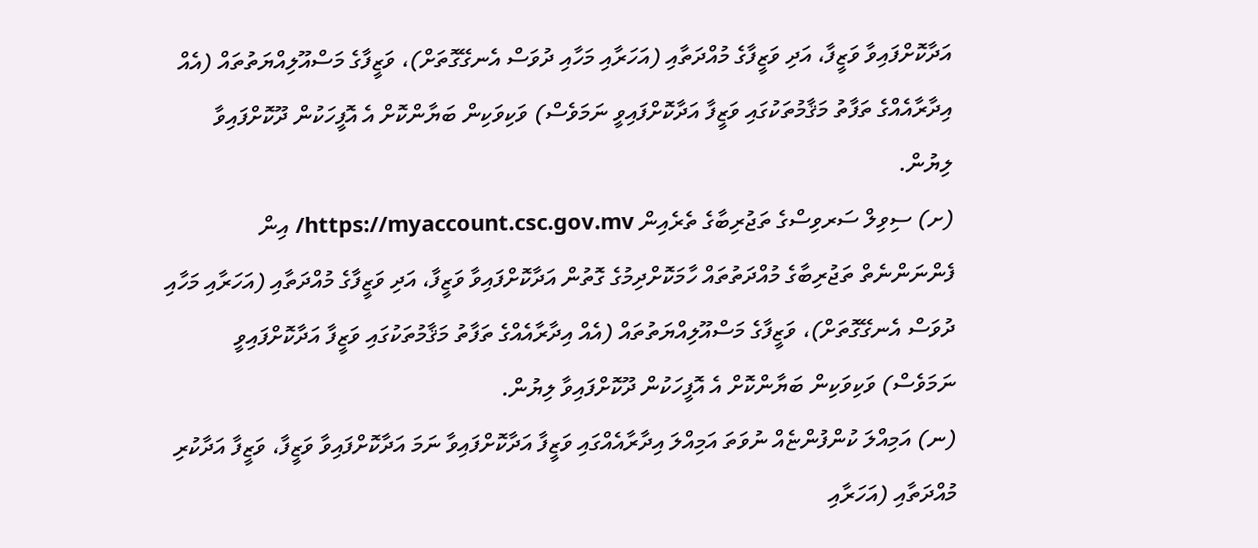އަދާކޮށްފައިވާ ވަޒީފާ، އަދި ވަޒީފާގެ މުއްދަތާއި (އަހަރާއި މަހާއި ދުވަސް އެނގޭގޮތަށް)، ވަޒީފާގެ މަސްއޫލިއްޔަތުތައް (އެއް އިދާރާއެއްގެ ތަފާތު މަޤާމުތަކުގައި ވަޒީފާ އަދާކޮށްފައިވީ ނަމަވެސް) ވަކިވަކިން ބަޔާންކޮށް އެ އޮފީހަކުން ދޫކޮށްފައިވާ ލިޔުން.
(ށ) ސިވިލް ސަރވިސްގެ ތަޖުރިބާގެ ތެރެއިން https://myaccount.csc.gov.mv/ އިން ފެންނަންނެތް ތަޖުރިބާގެ މުއްދަތުތައް ހާމަކޮށްދިމުގެ ގޮތުން އަދާކޮށްފައިވާ ވަޒީފާ، އަދި ވަޒީފާގެ މުއްދަތާއި (އަހަރާއި މަހާއި ދުވަސް އެނގޭގޮތަށް)، ވަޒީފާގެ މަސްއޫލިއްޔަތުތައް (އެއް އިދާރާއެއްގެ ތަފާތު މަޤާމުތަކުގައި ވަޒީފާ އަދާކޮށްފައިވީ ނަމަވެސް) ވަކިވަކިން ބަޔާންކޮށް އެ އޮފީހަކުން ދޫކޮށްފައިވާ ލިޔުން.
(ނ) އަމިއްލަ ކުންފުންޏެއް ނުވަތަ އަމިއްލަ އިދާރާއެއްގައި ވަޒީފާ އަދާކޮށްފައިވާ ނަމަ އަދާކޮށްފައިވާ ވަޒީފާ، ވަޒީފާ އަދާކުރި މުއްދަތާއި (އަހަރާއި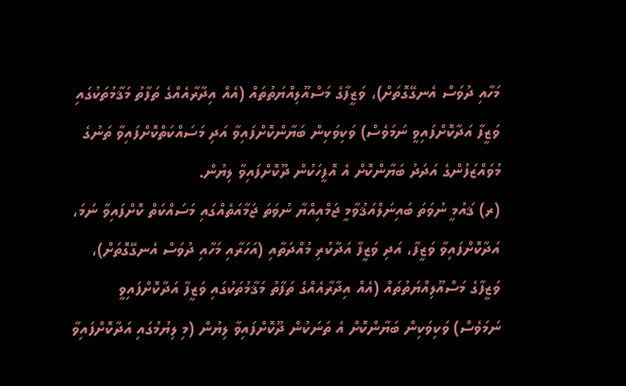މަހާއި ދުވަސް އެނގޭގޮތަށް)، ވަޒީފާގެ މަސްއޫލިއްޔަތުތައް (އެއް އިދާރާއެއްގެ ތަފާތު މަޤާމުތަކުގައި ވަޒީފާ އަދާކޮށްފައިވީ ނަމަވެސް) ވަކިވަކިން ބަޔާންކޮށްފައިވާ އަދި މަސައްކަތްކޮށްފައިވާ ތަނުގެ މުވައްޒަފުންގެ އަދަދު ބަޔާންކޮށް އެ އޮފީހަކުން ދޫކޮށްފައިވާ ލިޔުން.
(ރ) ޤައުމީ ނުވަތަ ބައިނަލްއަޤުވާމީ ޖަމްއިއްޔާ ނުވަތަ ޖަމާއަތެއްގައި މަސައްކަތް ކޮށްފައިވާ ނަމަ، އަދާކޮށްފައިވާ ވަޒީފާ، އަދި ވަޒީފާ އަދާކުރި މުއްދަތާއި (އަހަރާއި މަހާއި ދުވަސް އެނގޭގޮތަށް)، ވަޒީފާގެ މަސްއޫލިއްޔަތުތައް (އެއް އިދާރާއެއްގެ ތަފާތު މަޤާމުތަކުގައި ވަޒީފާ އަދާކޮށްފައިވީ ނަމަވެސް) ވަކިވަކިން ބަޔާންކޮށް އެ ތަނަކުން ދޫކޮށްފައިވާ ލިޔުން (މި ލިޔުމުގައި އަދާކޮށްފައިވާ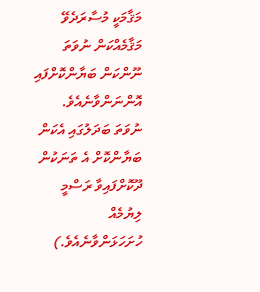މަޤާމަކީ މުސާރަދެވޭ މަޤާމެއްކަން ނުވަތަ ނޫންކަން ބަޔާންކޮށްފައި އޮންނަންވާނެއެވެ. ނުވަތަ ބަދަލުގައި އެކަން ބަޔާންކޮށް އެ ތަނަކުން ދޫކޮށްފައިވާ ރަސްމީ ލިޔުމެއް ހުށަހަޅަންވާނެއެވެ.)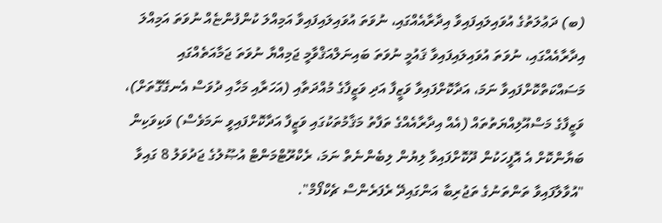(ބ) ދަޢުލަތުގެ އުވައިލައިފައިވާ އިދާރާއެއްގައި، ނުވަތަ އުވައިލައިފައިވާ އަމިއްލަ ކުންފުންޏެއް ނުވަތަ އަމިއްލަ އިދާރާއެއްގައި، ނުވަތަ އުވައިލައިފައިވާ ޤައުމީ ނުވަތަ ބައިނަލްއަޤްވާމީ ޖަމިއްޔާ ނުވަތަ ޖަމާއަތެއްގައި މަސައްކަތްކޮށްފައިވާ ނަމަ، އަދާކޮށްފައިވާ ވަޒީފާ އަދި ވަޒީފާގެ މުއްދަތާއި (އަހަރާއި މަހާއި ދުވަސް އެނގޭގޮތަށް)، ވަޒީފާގެ މަސްއޫލިއްޔަތުތައް (އެއް އިދާރާއެއްގެ ތަފާތު މަޤާމުތަކުގައި ވަޒީފާ އަދާކޮށްފައިވީ ނަމަވެސް) ވަކިވަކިން ބަޔާންކޮށް އެ އޮފީހަކުން ދޫކޮށްފައިވާ ލިޔުން ލިބެންނެތް ނަމަ، ރެކްރޫޓްމަންޓް އުޞޫލުގެ ޖަދުވަލު 8 ގައިވާ "އުވާލާފައިވާ ތަންތަނުގެ ތަޖުރިބާ އަންގައިދޭ ރެފަރެންސް ޗެކްފޯމް".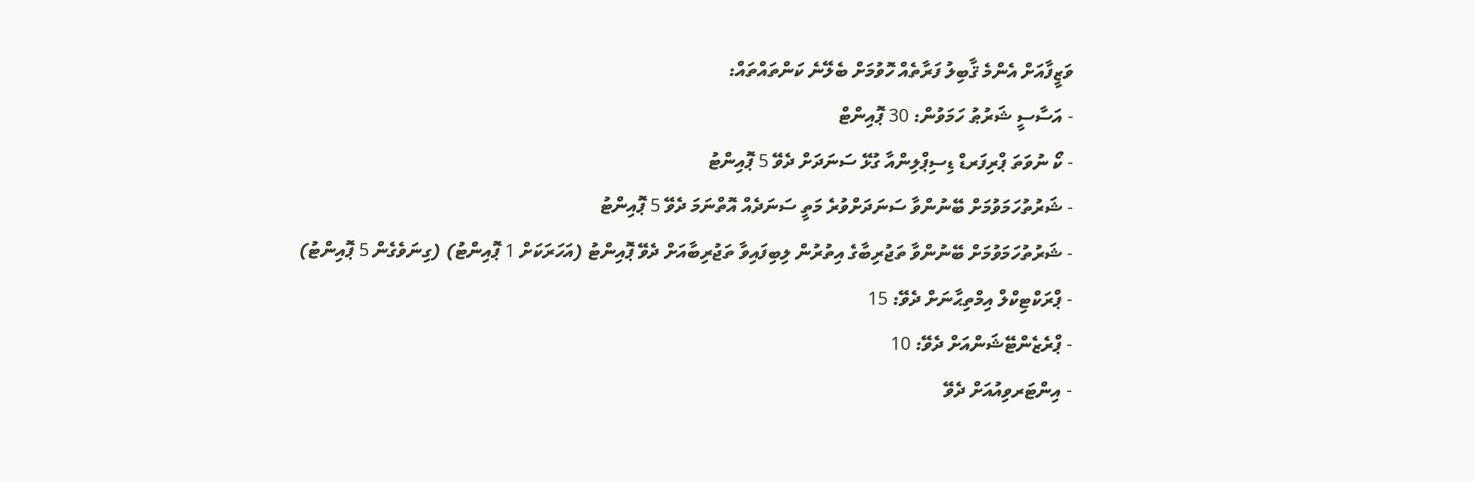ވަޒީފާއަށް އެންމެ ޤާބިލު ފަރާތެއް ހޮވުމަށް ބެލޭނެ ކަންތައްތައް:
- އަސާސީ ޝަރުޠު ހަމަވުން: 30 ޕޮއިންޓް
- ކޯ ނުވަތަ ޕްރިފަރޑް ޑިސިޕްލިންއާ ގުޅޭ ސަނަދަށް ދެވޭ 5 ޕޮއިންޓު
- ޝަރުތުހަމަވުމަށް ބޭނުންވާ ސަނަދަށްވުރެ މަތީ ސަނަދެއް އޮތްނަމަ ދެވޭ 5 ޕޮއިންޓު
- ޝަރުތުހަމަވުމަށް ބޭނުންވާ ތަޖުރިބާގެ އިތުރުން ލިބިފައިވާ ތަޖުރިބާއަށް ދެވޭ ޕޮއިންޓު (އަހަރަކަށް 1 ޕޮއިންޓު) (ގިނަވެގެން 5 ޕޮއިންޓު)
- ޕްރަކްޓިކްލް އިމްތިޙާނަށް ދެވޭ: 15
- ޕްރެޒެންޓޭޝަންއަށް ދެވޭ: 10
- އިންޓަރވިއުއަށް ދެވޭ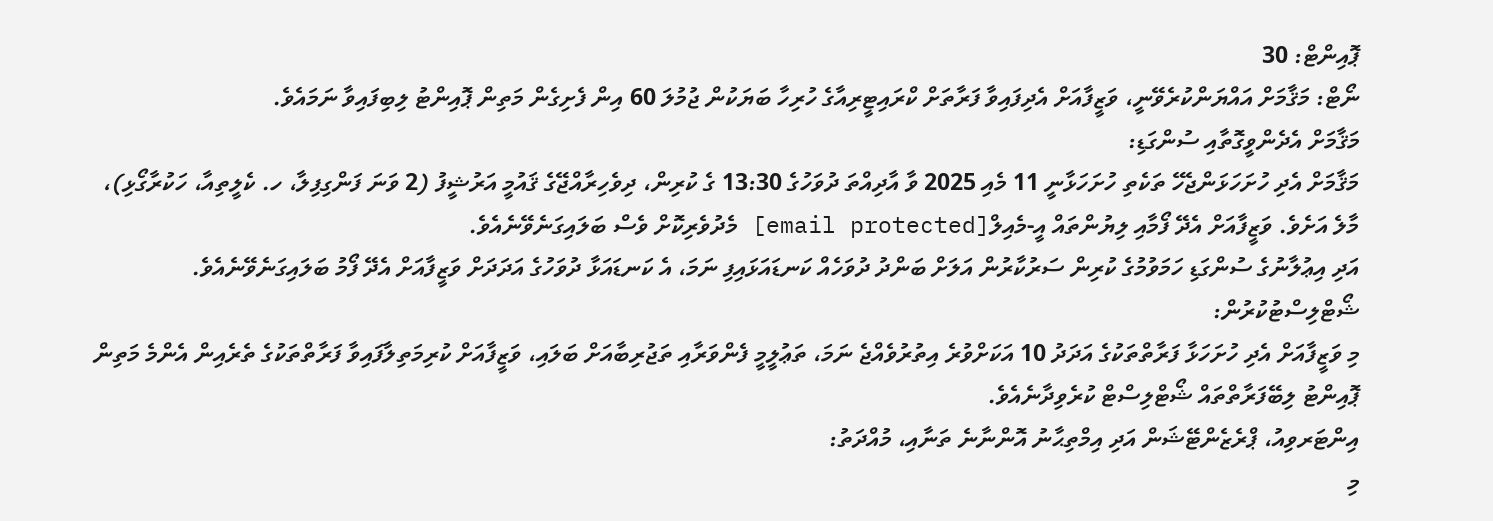ޕޮއިންޓް: 30
ނޯޓް: މަޤާމަށް އައްޔަންކުރެވޭނީ، ވަޒީފާއަށް އެދިފައިވާ ފަރާތަށް ކްރައިޓީރިއާގެ ހުރިހާ ބަޔަކުން ޖުމުލަ 60 އިން ފެށިގެން މަތިން ޕޮއިންޓު ލިބިފައިވާ ނަމައެވެ.
މަޤާމަށް އެދެންވީގޮތާއި ސުންގަޑި:
މަޤާމަށް އެދި ހުށަހަޅަންޖެހޭ ތަކެތި ހުށަހަޅާނީ 11 މެއި 2025 ވާ އާދިއްތަ ދުވަހުގެ 13:30 ގެ ކުރިން، ދިވެހިރާއްޖޭގެ ޤައުމީ އަރުޝީފު (2 ވަނަ ފަންގިފިލާ، ހ. ކެލީތިއާ، ހަކުރާގޯޅި)، މާލެ އަށެވެ. ވަޒީފާއަށް އެދޭ ފޯމާއި ލިޔުންތައް އީ-މެއިލް[email protected] މެދުވެރިކޮށް ވެސް ބަލައިގަނެވޭނެއެވެ.
އަދި އިޢުލާނުގެ ސުންގަޑި ހަމަވުމުގެ ކުރިން ސަރުކާރުން އަލަށް ބަންދު ދުވަހެއް ކަނޑައަޅައިފި ނަމަ، އެ ކަނޑައަޅާ ދުވަހުގެ އަދަދަށް ވަޒީފާއަށް އެދޭ ފޯމު ބަލައިގަނެވޭނެއެވެ.
ޝޯޓްލިސްޓުކުރުން:
މި ވަޒީފާއަށް އެދި ހުށަހަޅާ ފަރާތްތަކުގެ އަދަދު 10 އަކަށްވުރެ އިތުރުވެއްޖެ ނަމަ، ތަޢުލީމީ ފެންވަރާއި ތަޖުރިބާއަށް ބަލައި، ވަޒީފާއަށް ކުރިމަތިލާފައިވާ ފަރާތްތަކުގެ ތެރެއިން އެންމެ މަތިން ޕޮއިންޓު ލިބޭފަރާތްތައް ޝޯޓްލިސްޓް ކުރެވިދާނެއެވެ.
އިންޓަރވިއު، ޕްރެޒެންޓޭޝަން އަދި އިމްތިޙާނު އޮންނާނެ ތަނާއި، މުއްދަތު:
މި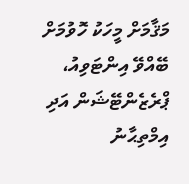މަޤާމަށް މީހަކު ހޮވުމަށް ބޭއްވޭ އިންޓަވިއު، ޕްރެޒެންޓޭޝަން އަދި އިމްތިޙާނު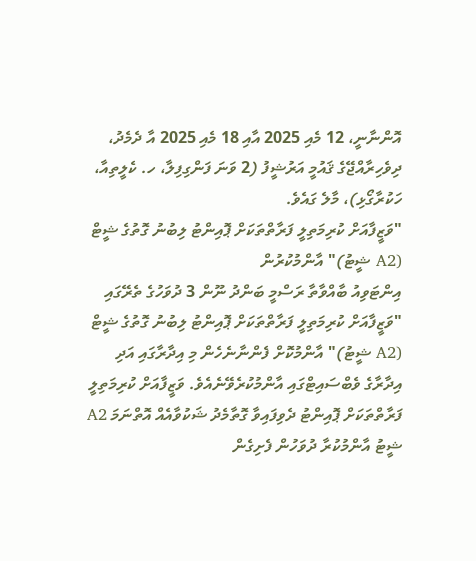އޮންނާނީ، 12 މެއި 2025 އާއި 18 މެއި 2025 އާ ދެމެދު، ދިވެހިރާއްޖޭގެ ޤައުމީ އަރުޝީފު (2 ވަނަ ފަންގިފިލާ، ހ. ކެލީތިއާ، ހަކުރާގޯޅި)، މާލެ ގައެވެ.
"ވަޒީފާއަށް ކުރިމަތިލީ ފަރާތްތަކަށް ޕޮއިންޓު ލިބުނު ގޮތުގެ ޝީޓް (A2 ޝީޓު)" އާންމުކުރުން
އިންޓަވިއު ބާއްވާތާ ރަސްމީ ބަންދު ނޫން 3 ދުވަހުގެ ތެރޭގައި "ވަޒީފާއަށް ކުރިމަތިލީ ފަރާތްތަކަށް ޕޮއިންޓު ލިބުނު ގޮތުގެ ޝީޓް (A2 ޝީޓު)" އާންމުކޮށް ފެންނާނެހެން މި އިދާރާގައި އަދި އިދާރާގެ ވެބްސައިޓްގައި އާންމުކުރެވޭނެއެވެ. ވަޒީފާއަށް ކުރިމަތިލީ ފަރާތްތަކަށް ޕޮއިންޓު ދެވިފައިވާ ގޮތާމެދު ޝަކުވާއެއް އޮތްނަމަ A2 ޝީޓު އާންމުކުރާ ދުވަހުން ފެށިގެން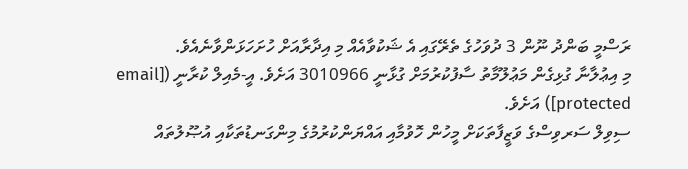ރަސްމީ ބަންދު ނޫން 3 ދުވަހުގެ ތެރޭގައި އެ ޝަކުވާއެއް މި އިދާރާއަށް ހުށަހަޅަންވާނެއެވެ.
މި އިޢުލާނާ ގުޅިގެން މަޢުލޫމާތު ސާފުކުރުމަށް ގުޅާނީ 3010966 އަށެވެ. އީ-މެއިލް ކުރާނީ ([email protected]) އަށެވެ.
ސިވިލް ސަރވިސްގެ ވަޒީފާތަކަށް މީހުން ހޮވުމާއި އައްޔަންކުރުމުގެ މިންގަނޑުތަކާއި އުޞޫލުތައް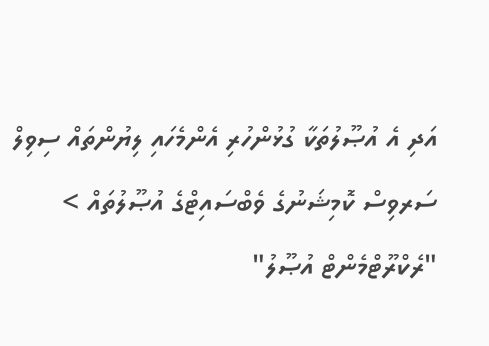އަދި އެ އުޞޫލުތަކާ ގުޅުންހުރި އެންމެހައި ލިޔުންތައް ސިވިލް ސަރވިސް ކޮމިޝަނުގެ ވެބްސައިޓްގެ އުޞޫލުތައް > "ރެކްރޫޓްމެންޓް އުޞޫލު"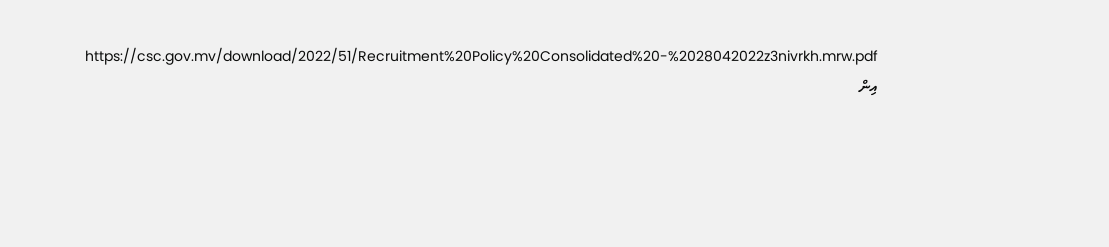https://csc.gov.mv/download/2022/51/Recruitment%20Policy%20Consolidated%20-%2028042022z3nivrkh.mrw.pdf އިން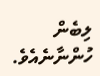ލިބެން ހުންނާނެއެވެ.